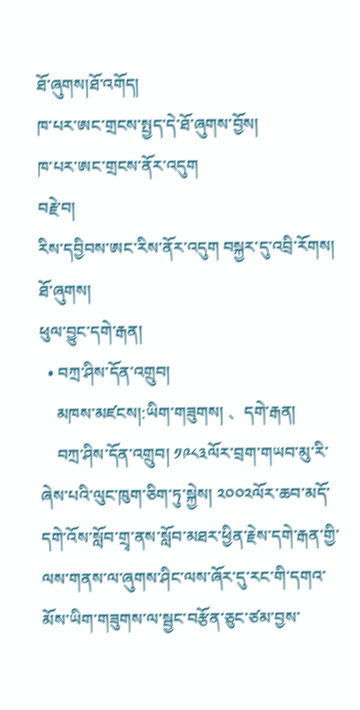ཐོ་ཞུགས།ཐོ་འགོད།
ཁ་པར་ཨང་གྲངས་སྤྱད་དེ་ཐོ་ཞུགས་བྱོས།
ཁ་པར་ཨང་གྲངས་ནོར་འདུག
བརྗེ་བ།
རིས་དབྱིབས་ཨང་རིས་ནོར་འདུག བསྐྱར་དུ་འབྲི་རོགས།
ཐོ་ཞུགས།
ཕུལ་བྱུང་དགེ་རྒན།
  • བཀྲ་ཤིས་དོན་འགྲུབ།
    མཁས་མཛངས།:ཡིག་གཟུགས། 、དགེ་རྒན།
    བཀྲ་ཤིས་དོན་འགྲུབ། ༡༩༨༣ལོར་བྲག་གཡབ་མུ་རི་ཞེས་པའི་ལུང་ཁུག་ཅིག་ཏུ་སྐྱེས། ༢༠༠༢ལོར་ཆབ་མདོ་དགེ་འོས་སློབ་གྲྭ་ནས་སློབ་མཐར་ཕྱིན་རྗེས་དགེ་རྒན་གྱི་ལས་གནས་ལ་ཞུགས་ཤིང་ལས་ཞོར་དུ་རང་གི་དགའ་མོས་ཡིག་གཟུགས་ལ་སྦྱང་བརྩོན་ཅུང་ཙམ་བྱས་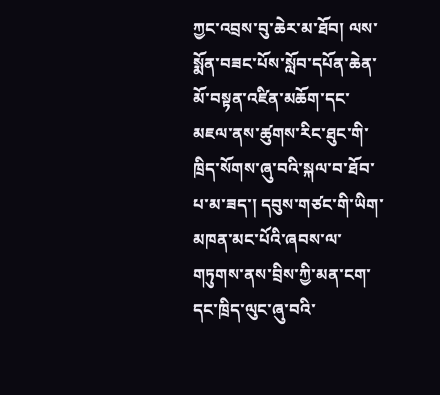ཀྱང་འབྲས་བུ་ཆེར་མ་ཐོབ། ལས་སྨོན་བཟང་པོས་སློབ་དཔོན་ཆེན་མོ་བསྟན་འཛིན་མཆོག་དང་མཇལ་ནས་ཚུགས་རིང་ཐུང་གི་ཁྲིད་སོགས་ཞུ་བའི་སྐལ་བ་ཐོབ་པ་མ་ཟད་། དབུས་གཙང་གི་ཡིག་མཁན་མང་པོའི་ཞབས་ལ་གཏུགས་ནས་བྲིས་ཀྱི་མན་ངག་དང་ཁྲིད་ལུང་ཞུ་བའི་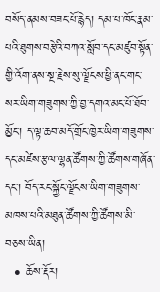བསོད་ནམས་བཟང་པོ་རྙེད། དམ་པ་ཁོང་རྣམ་པའི་ཐུགས་བརྩེའི་བཀའ་སློབ་དང་མཛུབ་སྟོན་གྱི་འོག་ནས་སྔ་རྗེས་སུ་ལྗོངས་ཕྱི་ནང་གང་སར་ཡིག་གཟུགས་ཀྱི་བྱ་དགའ་མང་པོ་ཐོབ་མྱོང་། ད་ལྟ་ཆབ་མདོ་གྲོང་ཁྱེར་ཡིག་གཟུགས་དང་མཛེས་རྩལ་ལྷན་ཚོགས་ཀྱི་ཚོགས་གཞོན་དང་། བོད་རང་སྐྱོང་ལྗོངས་ཡིག་གཟུགས་མཁས་པའི་མཐུན་ཚོགས་ཀྱི་ཚོགས་མི་བཅས་ཡིན།
  • ཆོས་རྡོར།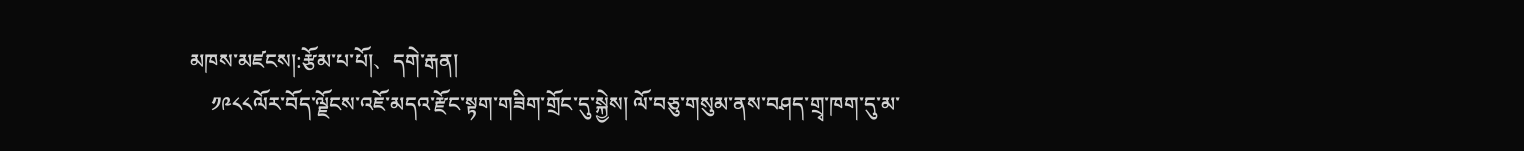མཁས་མཛངས།:རྩོམ་པ་པོ།、དགེ་རྒན།
    ༡༩༨༨ལོར་བོད་ལྗོངས་འཇོ་མདའ་རྫོང་སྟག་གཟིག་གྲོང་དུ་སྐྱེས། ལོ་བཅུ་གསུམ་ནས་བཤད་གྲྭ་ཁག་དུ་མ་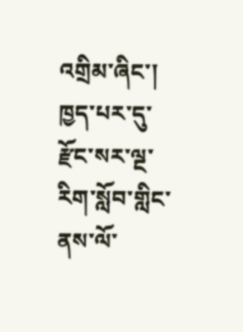འགྲིམ་ཞིང་། ཁྱད་པར་དུ་རྫོང་སར་ལྔ་རིག་སློབ་གླིང་ནས་ལོ་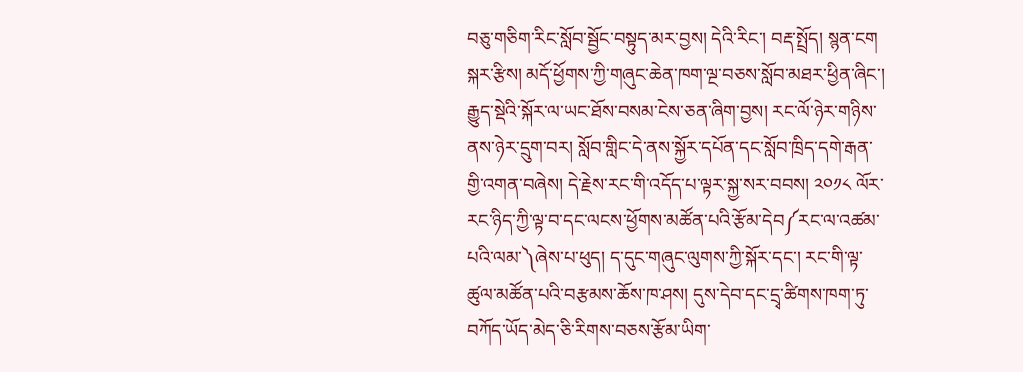བཅུ་གཅིག་རིང་སློབ་སྦྱོང་བསྟུད་མར་བྱས། དེའི་རིང་། བརྡ་སྤྲོད། སྙན་ངག སྐར་རྩིས། མདོ་ཕྱོགས་ཀྱི་གཞུང་ཆེན་ཁག་ལྔ་བཅས་སློབ་མཐར་ཕྱིན་ཞིང་། རྒྱུད་སྡེའི་སྐོར་ལ་ཡང་ཐོས་བསམ་ངེས་ཅན་ཞིག་བྱས། རང་ལོ་ཉེར་གཉིས་ནས་ཉེར་དྲུག་བར། སློབ་གླིང་དེ་ནས་སྐྱོར་དཔོན་དང་སློབ་ཁྲིད་དགེ་རྒན་གྱི་འགན་བཞེས། དེ་རྗེས་རང་གི་འདོད་པ་ལྟར་སྐྱ་སར་བབས། ༢༠༡༨ ལོར་རང་ཉིད་ཀྱི་ལྟ་བ་དང་ལངས་ཕྱོགས་མཚོན་པའི་རྩོམ་དེབ༼རང་ལ་འཚམ་པའི་ལམ་༽ཞེས་པ་ཕུད། ད་དུང་གཞུང་ལུགས་ཀྱི་སྐོར་དང་། རང་གི་ལྟ་ཚུལ་མཚོན་པའི་བརྩམས་ཆོས་ཁ་ཤས། དུས་དེབ་དང་དྲྭ་ཚིགས་ཁག་ཏུ་བཀོད་ཡོད་མེད་ཅི་རིགས་བཅས་རྩོམ་ཡིག་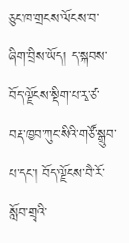ཅུང་ཁ་གྲངས་ལོངས་བ་ཞིག་བྲིས་ཡོད། ད་སྐབས་བོད་ལྗོངས་སྡིག་པ་རྭ་ཙ་བརྡ་ཁྱབ་ཀུང་སིའི་གཙོ་སྒྲུབ་པ་དང་། བོད་ལྗོངས་བཻ་རོ་སློབ་གྲྭའི་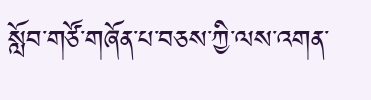སློབ་གཙོ་གཞོན་པ་བཅས་ཀྱི་ལས་འགན་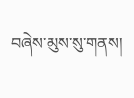བཞེས་མུས་སུ་གནས།